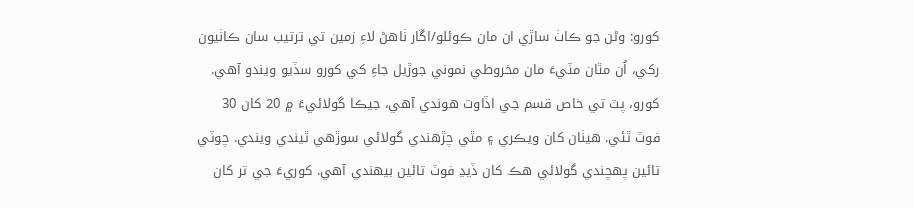کورو: وڻن جو ڪاٺ ساڙي ان مان ڪوئلو/اڱار ٺاهڻ لاءِ زمين تي ترتيب سان ڪاٺيون رکي، اُن مٿان مٽيءَ مان مخروطي نموني جوڙيل جاءِ کي کورو سڏيو ويندو آهي. کورو، پٽ تي خاص قسم جي اڏاوت هوندي آهي، جيڪا گولائيءَ ۾ 20 کان 30 فوٽ ٿئي. هيٺان کان ويڪري ۽ مٿي چڙهندي گولائي سوڙهي ٿيندي ويندي. چوٽي تائين پھچندي گولائي هڪ کان ڏيڍ فوٽ تائين بيھندي آهي. کوريءَ جي تر کان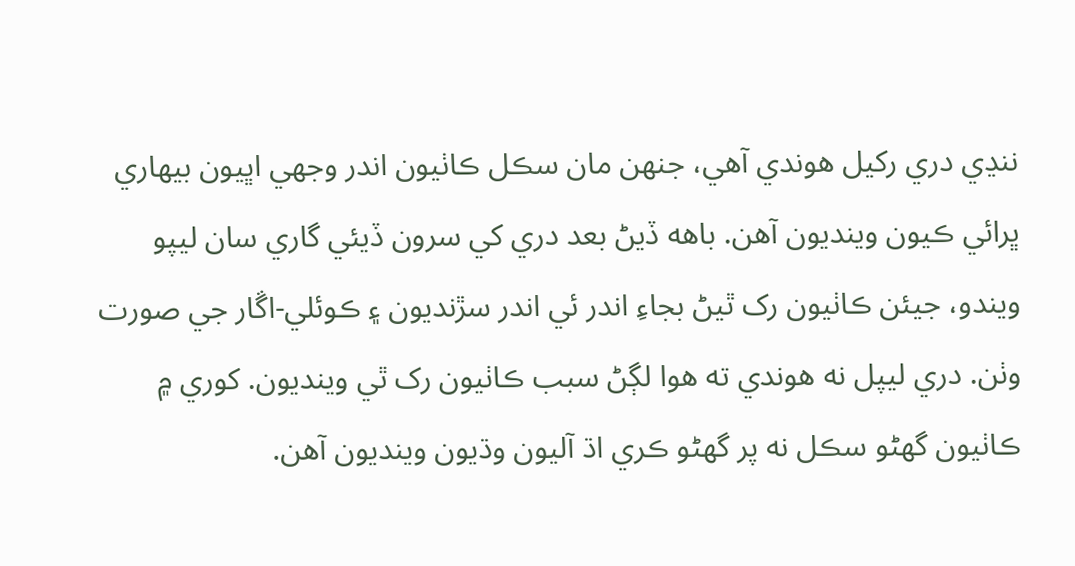ننڍي دري رکيل هوندي آهي، جنھن مان سڪل ڪاٺيون اندر وجهي اڀيون بيھاري ڀرائي ڪيون وينديون آهن. باهه ڏيڻ بعد دري کي سرون ڏيئي گاري سان ليپو ويندو، جيئن ڪاٺيون رک ٿيڻ بجاءِ اندر ئي اندر سڙنديون ۽ ڪوئلي-اڱار جي صورت وٺن. دري ليپل نه هوندي ته هوا لڳڻ سبب ڪاٺيون رک ٿي وينديون. کوري ۾ ڪاٺيون گهڻو سڪل نه پر گهڻو ڪري اڌ آليون وڌيون وينديون آهن.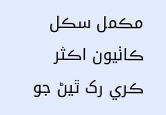مڪمل سڪل ڪاٺيون اڪثر ڪري رک ٿيڻ جو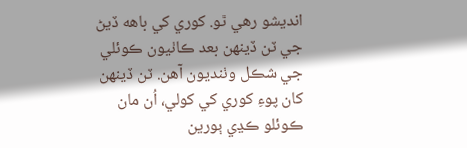انديشو رهي ٿو. کوري کي باهه ڏيڻ جي ٽن ڏينھن بعد ڪاٺيون ڪوئلي جي شڪل وٺنديون آهن. ٽن ڏينھن کان پوءِ کوري کي کولي، اُن مان ڪوئلو ڪڍي ٻورين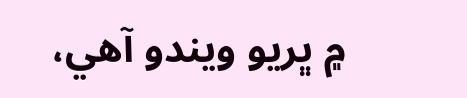۾ ڀريو ويندو آهي،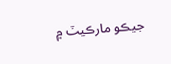جيڪو مارڪيٽ ۾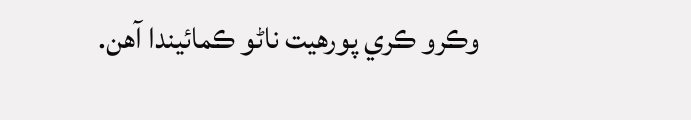وڪرو ڪري پورهيت ناڻو ڪمائيندا آهن.